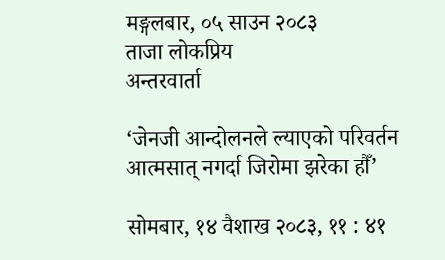मङ्गलबार, ०५ साउन २०८३
ताजा लोकप्रिय
अन्तरवार्ता

‘जेनजी आन्दोलनले ल्याएको परिवर्तन आत्मसात् नगर्दा जिरोमा झरेका हौँ’

सोमबार, १४ वैशाख २०८३, ११ : ४१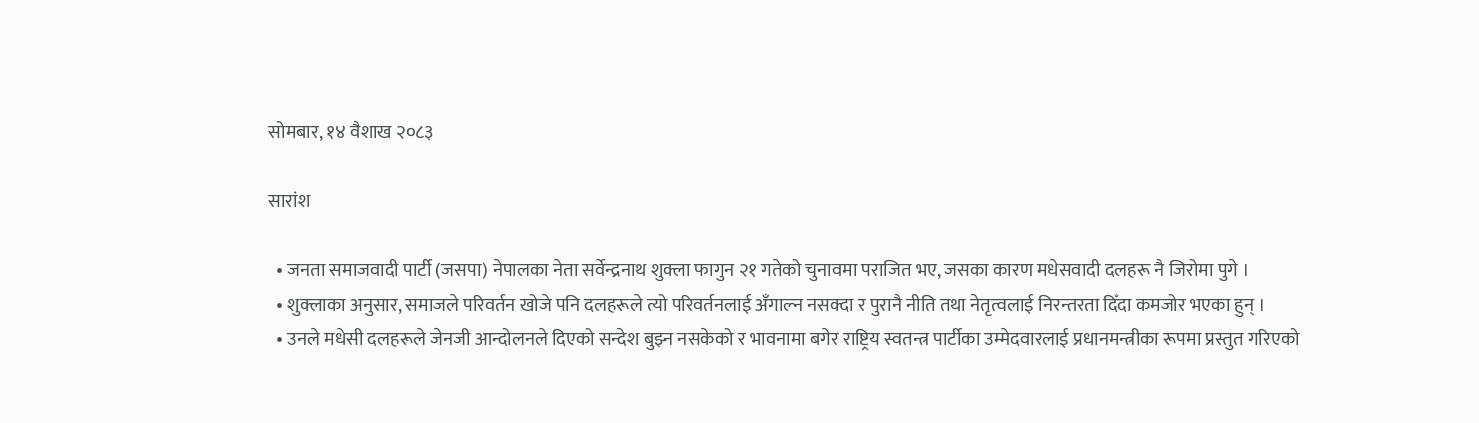सोमबार, १४ वैशाख २०८३

सारांश

  • जनता समाजवादी पार्टी (जसपा) नेपालका नेता सर्वेन्द्रनाथ शुक्ला फागुन २१ गतेको चुनावमा पराजित भए, जसका कारण मधेसवादी दलहरू नै जिरोमा पुगे ।
  • शुक्लाका अनुसार, समाजले परिवर्तन खोजे पनि दलहरूले त्यो परिवर्तनलाई अँगाल्न नसक्दा र पुरानै नीति तथा नेतृत्वलाई निरन्तरता दिँदा कमजोर भएका हुन् ।
  • उनले मधेसी दलहरूले जेनजी आन्दोलनले दिएको सन्देश बुझ्न नसकेको र भावनामा बगेर राष्ट्रिय स्वतन्त्र पार्टीका उम्मेदवारलाई प्रधानमन्त्रीका रूपमा प्रस्तुत गरिएको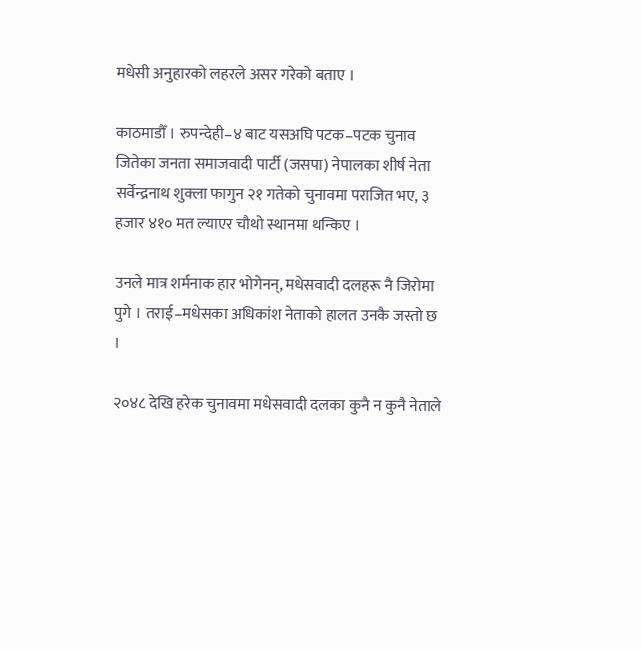मधेसी अनुहारको लहरले असर गरेको बताए ।

काठमाडौँ । रुपन्देही–४ बाट यसअघि पटक–पटक चुनाव जितेका जनता समाजवादी पार्टी (जसपा) नेपालका शीर्ष नेता सर्वेन्द्रनाथ शुक्ला फागुन २१ गतेको चुनावमा पराजित भए, ३ हजार ४१० मत ल्याएर चौथो स्थानमा थन्किए ।

उनले मात्र शर्मनाक हार भोगेनन्, मधेसवादी दलहरू नै जिरोमा पुगे । तराई–मधेसका अधिकांश नेताको हालत उनकै जस्तो छ ।

२०४८ देखि हरेक चुनावमा मधेसवादी दलका कुनै न कुनै नेताले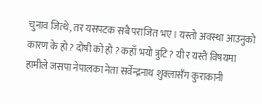चुनाव जित्थे, तर यसपटक सबै पराजित भए । यस्तो अवस्था आउनुको कारण के हो ? दोषी को हो ? कहाँ भयो त्रुटि ? यी र यस्तै विषयमा हामीले जसपा नेपालका नेता सर्वेन्द्रनाथ शुक्लासँग कुराकानी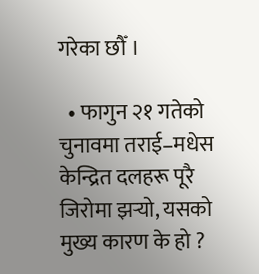गरेका छौँ ।

  • फागुन २१ गतेको चुनावमा तराई–मधेस केन्द्रित दलहरू पूरै जिरोमा झर्‍यो, यसको मुख्य कारण के हो ?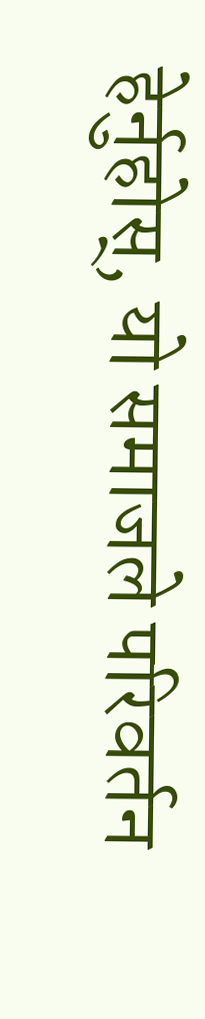हेर्नुहोस्, यो समाजले परिवर्तन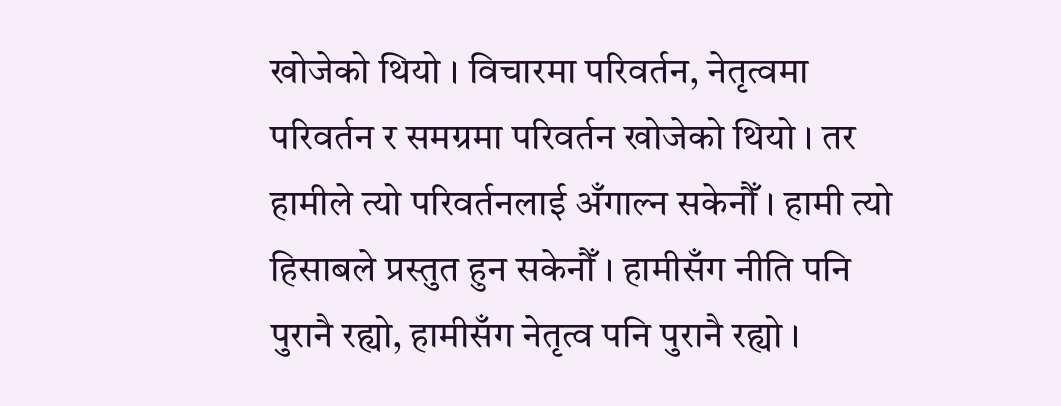खोजेको थियो । विचारमा परिवर्तन, नेतृत्वमा परिवर्तन र समग्रमा परिवर्तन खोजेको थियो । तर हामीले त्यो परिवर्तनलाई अँगाल्न सकेनौँ । हामी त्यो हिसाबले प्रस्तुत हुन सकेनौँ । हामीसँग नीति पनि पुरानै रह्यो, हामीसँग नेतृत्व पनि पुरानै रह्यो ।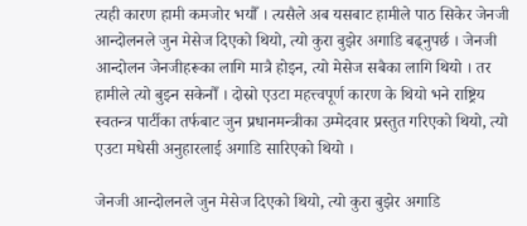त्यही कारण हामी कमजोर भयौँ । त्यसैले अब यसबाट हामीले पाठ सिकेर जेनजी आन्दोलनले जुन मेसेज दिएको थियो, त्यो कुरा बुझेर अगाडि बढ्नुपर्छ । जेनजी आन्दोलन जेनजीहरूका लागि मात्रै होइन, त्यो मेसेज सबैका लागि थियो । तर हामीले त्यो बुझ्न सकेनौँ । दोस्रो एउटा महत्त्वपूर्ण कारण के थियो भने राष्ट्रिय स्वतन्त्र पार्टीका तर्फबाट जुन प्रधानमन्त्रीका उम्मेदवार प्रस्तुत गरिएको थियो, त्यो एउटा मधेसी अनुहारलाई अगाडि सारिएको थियो ।

जेनजी आन्दोलनले जुन मेसेज दिएको थियो, त्यो कुरा बुझेर अगाडि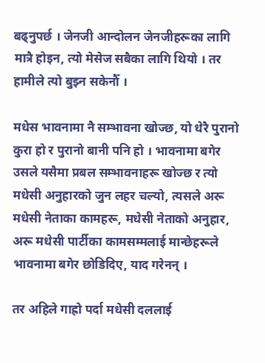बढ्नुपर्छ । जेनजी आन्दोलन जेनजीहरूका लागि मात्रै होइन, त्यो मेसेज सबैका लागि थियो । तर हामीले त्यो बुझ्न सकेनौँ ।

मधेस भावनामा नै सम्भावना खोज्छ, यो धेरै पुरानो कुरा हो र पुरानो बानी पनि हो । भावनामा बगेर उसले यसैमा प्रबल सम्भावनाहरू खोज्छ र त्यो मधेसी अनुहारको जुन लहर चल्यो, त्यसले अरू मधेसी नेताका कामहरू, मधेसी नेताको अनुहार, अरू मधेसी पार्टीका कामसम्मलाई मान्छेहरूले भावनामा बगेर छोडिदिए, याद गरेनन् ।

तर अहिले गाह्रो पर्दा मधेसी दललाई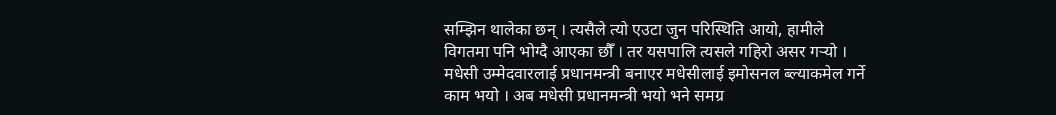सम्झिन थालेका छन् । त्यसैले त्यो एउटा जुन परिस्थिति आयो, हामीले विगतमा पनि भोग्दै आएका छौँ । तर यसपालि त्यसले गहिरो असर गर्‍यो । मधेसी उम्मेदवारलाई प्रधानमन्त्री बनाएर मधेसीलाई इमोसनल ब्ल्याकमेल गर्ने काम भयो । अब मधेसी प्रधानमन्त्री भयो भने समग्र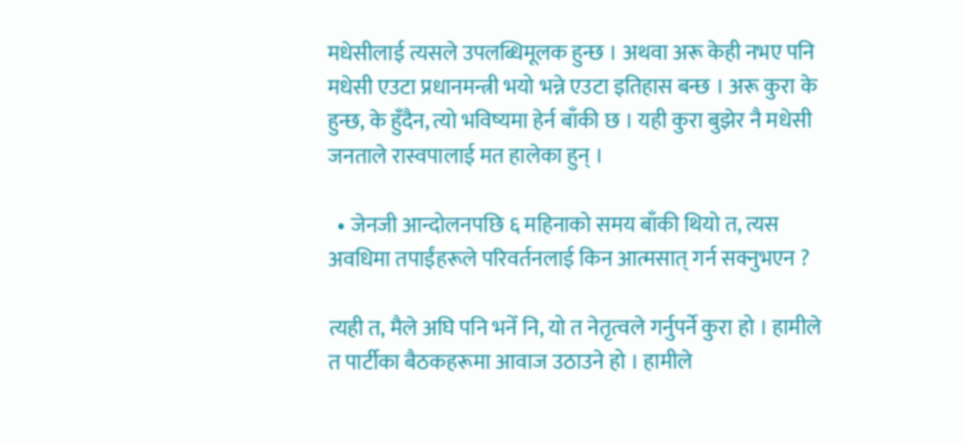मधेसीलाई त्यसले उपलब्धिमूलक हुन्छ । अथवा अरू केही नभए पनि मधेसी एउटा प्रधानमन्त्री भयो भन्ने एउटा इतिहास बन्छ । अरू कुरा के हुन्छ, के हुँदैन, त्यो भविष्यमा हेर्न बाँकी छ । यही कुरा बुझेर नै मधेसी जनताले रास्वपालाई मत हालेका हुन् ।

  • जेनजी आन्दोलनपछि ६ महिनाको समय बाँकी थियो त, त्यस अवधिमा तपाईंहरूले परिवर्तनलाई किन आत्मसात् गर्न सक्नुभएन ?

त्यही त, मैले अघि पनि भनेँ नि, यो त नेतृत्वले गर्नुपर्ने कुरा हो । हामीले त पार्टीका बैठकहरूमा आवाज उठाउने हो । हामीले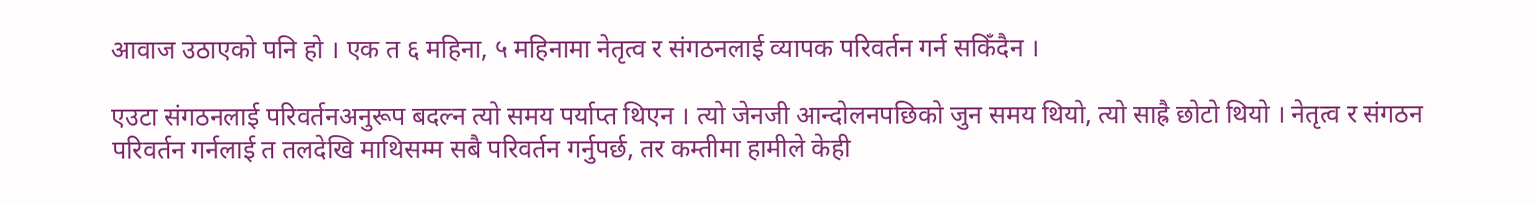आवाज उठाएको पनि हो । एक त ६ महिना, ५ महिनामा नेतृत्व र संगठनलाई व्यापक परिवर्तन गर्न सकिँदैन ।

एउटा संगठनलाई परिवर्तनअनुरूप बदल्न त्यो समय पर्याप्त थिएन । त्यो जेनजी आन्दोलनपछिको जुन समय थियो, त्यो साह्रै छोटो थियो । नेतृत्व र संगठन परिवर्तन गर्नलाई त तलदेखि माथिसम्म सबै परिवर्तन गर्नुपर्छ, तर कम्तीमा हामीले केही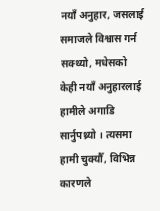नयाँ अनुहार, जसलाई समाजले विश्वास गर्न सक्थ्यो, मधेसको केही नयाँ अनुहारलाई हामीले अगाडि सार्नुपथ्र्यो । त्यसमा हामी चुक्यौँ, विभिन्न कारणले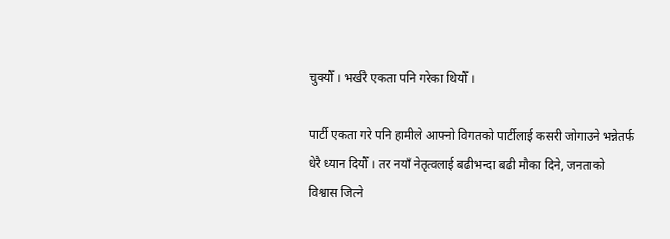चुक्यौँ । भर्खरै एकता पनि गरेका थियौँ ।

पार्टी एकता गरे पनि हामीले आफ्नो विगतको पार्टीलाई कसरी जोगाउने भन्नेतर्फ धेरै ध्यान दियौँ । तर नयाँ नेतृत्वलाई बढीभन्दा बढी मौका दिने, जनताको विश्वास जित्ने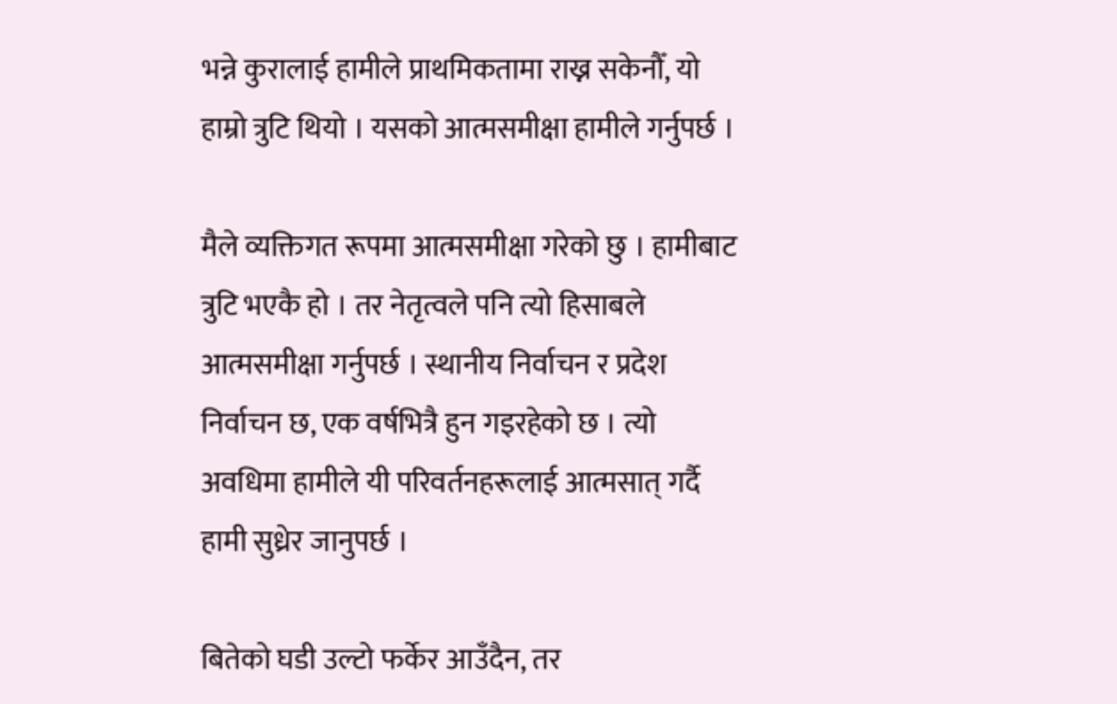भन्ने कुरालाई हामीले प्राथमिकतामा राख्न सकेनौँ, यो हाम्रो त्रुटि थियो । यसको आत्मसमीक्षा हामीले गर्नुपर्छ ।

मैले व्यक्तिगत रूपमा आत्मसमीक्षा गरेको छु । हामीबाट त्रुटि भएकै हो । तर नेतृत्वले पनि त्यो हिसाबले आत्मसमीक्षा गर्नुपर्छ । स्थानीय निर्वाचन र प्रदेश निर्वाचन छ, एक वर्षभित्रै हुन गइरहेको छ । त्यो अवधिमा हामीले यी परिवर्तनहरूलाई आत्मसात् गर्दै हामी सुध्रेर जानुपर्छ ।

बितेको घडी उल्टो फर्केर आउँदैन, तर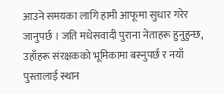आउने समयका लागि हामी आफूमा सुधार गरेर जानुपर्छ । जति मधेसवादी पुराना नेताहरू हुनुहुन्छ, उहाँहरू संरक्षकको भूमिकामा बस्नुपर्छ र नयाँ पुस्तालाई स्थान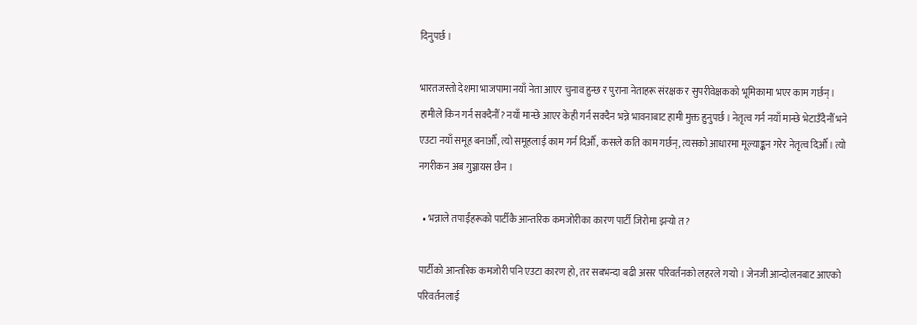दिनुपर्छ ।

भारतजस्तो देशमा भाजपामा नयाँ नेता आएर चुनाव हुन्छ र पुराना नेताहरू संरक्षक र सुपरीवेक्षकको भूमिकामा भएर काम गर्छन् । हामीले किन गर्न सक्दैनौँ? नयाँ मान्छे आएर केही गर्न सक्दैन भन्ने भावनाबाट हामी मुक्त हुनुपर्छ । नेतृत्व गर्न नयाँ मान्छे भेटाउँदैनौँ भने एउटा नयाँ समूह बनाऔँ, त्यो समूहलाई काम गर्न दिऔँ, कसले कति काम गर्छन्, त्यसको आधारमा मूल्याङ्कन गरेर नेतृत्व दिऔँ । त्यो नगरीकन अब गुञ्जायस छैन ।

  • भन्नाले तपाईंहरूको पार्टीकै आन्तरिक कमजोरीका कारण पार्टी जिरोमा झर्‍यो त?

पार्टीको आन्तरिक कमजोरी पनि एउटा कारण हो, तर सबभन्दा बढी असर परिवर्तनको लहरले गर्‍यो । जेनजी आन्दोलनबाट आएको परिवर्तनलाई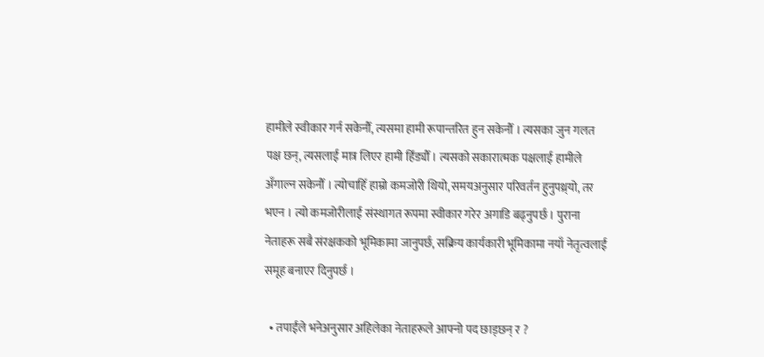हामीले स्वीकार गर्न सकेनौँ, त्यसमा हामी रूपान्तरित हुन सकेनौँ । त्यसका जुन गलत पक्ष छन्, त्यसलाई मात्र लिएर हामी हिँड्यौँ । त्यसको सकारात्मक पक्षलाई हामीले अँगाल्न सकेनौँ । त्योचाहिँ हाम्रो कमजोरी थियो, समयअनुसार परिवर्तन हुनुपथ्र्यो, तर भएन । त्यो कमजोरीलाई संस्थागत रूपमा स्वीकार गरेर अगाडि बढ्नुपर्छ । पुराना नेताहरू सबै संरक्षकको भूमिकामा जानुपर्छ, सक्रिय कार्यकारी भूमिकामा नयाँ नेतृत्वलाई समूह बनाएर दिनुपर्छ ।

  • तपाईंले भनेअनुसार अहिलेका नेताहरूले आफ्नो पद छाड्छन् र ?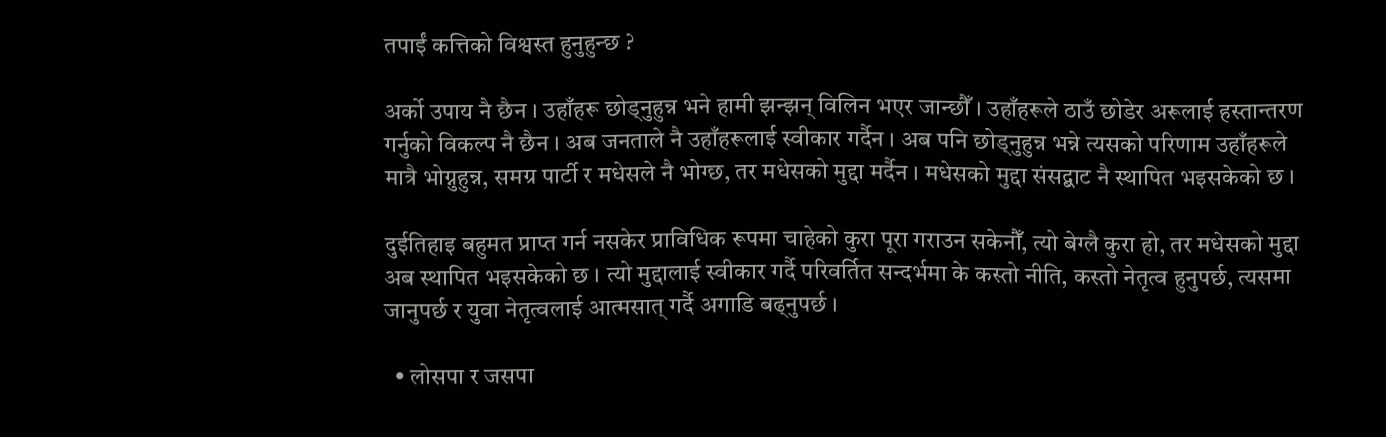तपाईं कत्तिको विश्वस्त हुनुहुन्छ ?

अर्को उपाय नै छैन । उहाँहरू छोड्नुहुन्न भने हामी झन्झन् विलिन भएर जान्छौँ । उहाँहरूले ठाउँ छोडेर अरूलाई हस्तान्तरण गर्नुको विकल्प नै छैन । अब जनताले नै उहाँहरूलाई स्वीकार गर्दैन । अब पनि छोड्नुहुन्न भन्ने त्यसको परिणाम उहाँहरूले मात्रै भोग्नुहुन्न, समग्र पार्टी र मधेसले नै भोग्छ, तर मधेसको मुद्दा मर्दैन । मधेसको मुद्दा संसद्बाट नै स्थापित भइसकेको छ ।

दुईतिहाइ बहुमत प्राप्त गर्न नसकेर प्राविधिक रूपमा चाहेको कुरा पूरा गराउन सकेनौँ, त्यो बेग्लै कुरा हो, तर मधेसको मुद्दा अब स्थापित भइसकेको छ । त्यो मुद्दालाई स्वीकार गर्दै परिवर्तित सन्दर्भमा के कस्तो नीति, कस्तो नेतृत्व हुनुपर्छ, त्यसमा जानुपर्छ र युवा नेतृत्वलाई आत्मसात् गर्दै अगाडि बढ्नुपर्छ ।

  • लोसपा र जसपा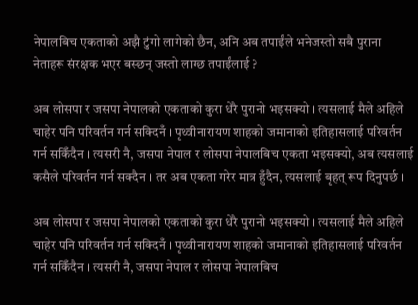नेपालबिच एकताको अझै टुंगो लागेको छैन, अनि अब तपाईंले भनेजस्तो सबै पुराना नेताहरू संरक्षक भएर बस्छन् जस्तो लाग्छ तपाईंलाई ?

अब लोसपा र जसपा नेपालको एकताको कुरा धेरै पुरानो भइसक्यो । त्यसलाई मैले अहिले चाहेर पनि परिवर्तन गर्न सक्दिनँ । पृथ्वीनारायण शाहको जमानाको इतिहासलाई परिवर्तन गर्न सकिँदैन । त्यसरी नै, जसपा नेपाल र लोसपा नेपालबिच एकता भइसक्यो, अब त्यसलाई कसैले परिवर्तन गर्न सक्दैन । तर अब एकता गरेर मात्र हुँदैन, त्यसलाई बृहत् रूप दिनुपर्छ ।

अब लोसपा र जसपा नेपालको एकताको कुरा धेरै पुरानो भइसक्यो । त्यसलाई मैले अहिले चाहेर पनि परिवर्तन गर्न सक्दिनँ । पृथ्वीनारायण शाहको जमानाको इतिहासलाई परिवर्तन गर्न सकिँदैन । त्यसरी नै, जसपा नेपाल र लोसपा नेपालबिच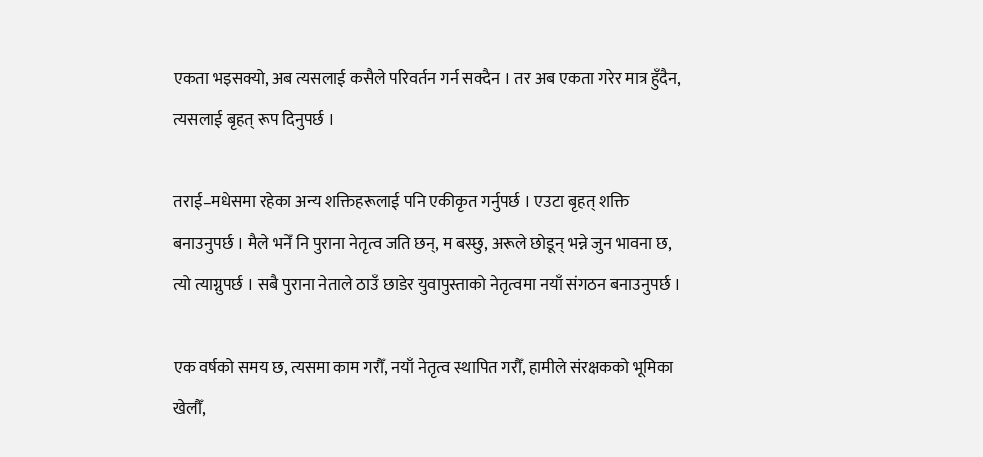एकता भइसक्यो, अब त्यसलाई कसैले परिवर्तन गर्न सक्दैन । तर अब एकता गरेर मात्र हुँदैन, त्यसलाई बृहत् रूप दिनुपर्छ ।

तराई–मधेसमा रहेका अन्य शक्तिहरूलाई पनि एकीकृत गर्नुपर्छ । एउटा बृहत् शक्ति बनाउनुपर्छ । मैले भनेँ नि पुराना नेतृत्व जति छन्, म बस्छु, अरूले छोडून् भन्ने जुन भावना छ, त्यो त्याग्नुपर्छ । सबै पुराना नेताले ठाउँ छाडेर युवापुस्ताको नेतृत्वमा नयाँ संगठन बनाउनुपर्छ ।

एक वर्षको समय छ, त्यसमा काम गरौँ, नयाँ नेतृत्व स्थापित गरौँ, हामीले संरक्षकको भूमिका खेलौँ,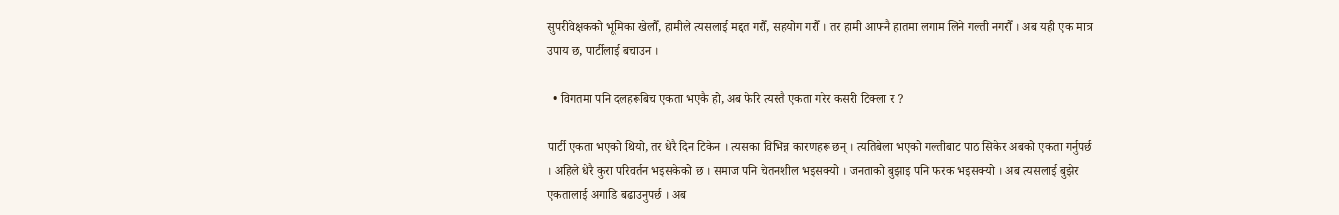सुपरीवेक्षकको भूमिका खेलौँ, हामीले त्यसलाई मद्दत गरौँ, सहयोग गरौँ । तर हामी आफ्नै हातमा लगाम लिने गल्ती नगरौँ । अब यही एक मात्र उपाय छ, पार्टीलाई बचाउन ।

  • विगतमा पनि दलहरूबिच एकता भएकै हो, अब फेरि त्यस्तै एकता गरेर कसरी टिक्ला र ?

पार्टी एकता भएको थियो, तर धेरै दिन टिकेन । त्यसका विभिन्न कारणहरू छन् । त्यतिबेला भएको गल्तीबाट पाठ सिकेर अबको एकता गर्नुपर्छ । अहिले धेरै कुरा परिवर्तन भइसकेको छ । समाज पनि चेतनशील भइसक्यो । जनताको बुझाइ पनि फरक भइसक्यो । अब त्यसलाई बुझेर एकतालाई अगाडि बढाउनुपर्छ । अब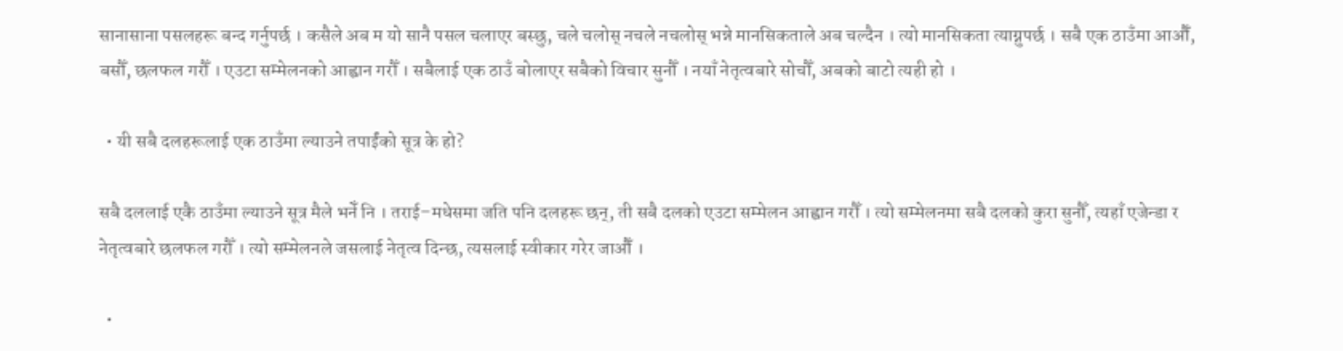सानासाना पसलहरू बन्द गर्नुपर्छ । कसैले अब म यो सानै पसल चलाएर बस्छु, चले चलोस् नचले नचलोस् भन्ने मानसिकताले अब चल्दैन । त्यो मानसिकता त्याग्नुपर्छ । सबै एक ठाउँमा आऔँ, बसौँ, छलफल गरौँ । एउटा सम्मेलनको आह्वान गरौँ । सबैलाई एक ठाउँ बोलाएर सबैको विचार सुनौँ । नयाँ नेतृत्वबारे सोचौँ, अबको बाटो त्यही हो ।

  • यी सबै दलहरूलाई एक ठाउँमा ल्याउने तपाईंको सूत्र के हो?

सबै दललाई एकै ठाउँमा ल्याउने सूत्र मैले भनेँ नि । तराई–मधेसमा जति पनि दलहरू छन्, ती सबै दलको एउटा सम्मेलन आह्वान गरौँ । त्यो सम्मेलनमा सबै दलको कुरा सुनौँ, त्यहाँ एजेन्डा र नेतृत्वबारे छलफल गरौँ । त्यो सम्मेलनले जसलाई नेतृत्व दिन्छ, त्यसलाई स्वीकार गरेर जाऔँ ।

  •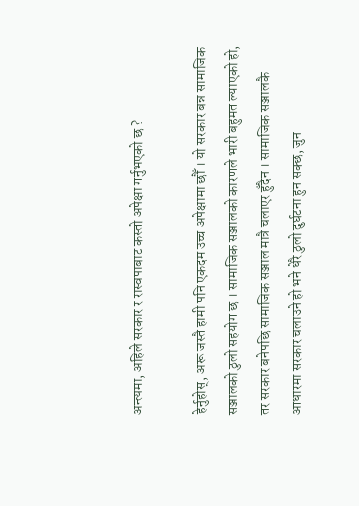अन्त्यमा, अहिले सरकार र रास्वपाबाट कस्तो अपेक्षा गर्नुभएको छ ?

हेर्नुहोस्, अरू जस्तै हामी पनि एकदम उच्च अपेक्षामा छौँ । यो सरकार बन्न सामाजिक सञ्जालको ठुलो सहयोग छ । सामाजिक सञ्जालको कारणले भारी बहुमत ल्याएको हो, तर सरकार बनेपछि सामाजिक सञ्जाल मात्रै चलाएर हुँदैन । सामाजिक सञ्जालकै आधारमा सरकार चलाउने हो भने धेरै ठुलो दुर्घटना हुन सक्छ, जुन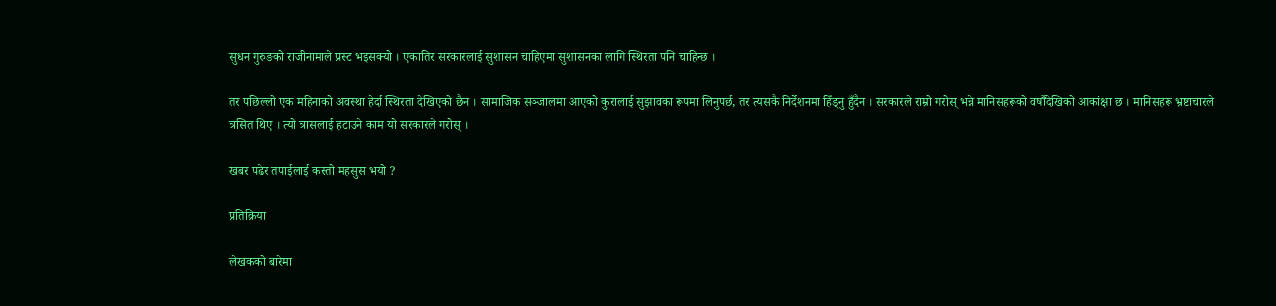सुधन गुरुङको राजीनामाले प्रस्ट भइसक्यो । एकातिर सरकारलाई सुशासन चाहिएमा सुशासनका लागि स्थिरता पनि चाहिन्छ ।

तर पछिल्लो एक महिनाको अवस्था हेर्दा स्थिरता देखिएको छैन । सामाजिक सञ्जालमा आएको कुरालाई सुझावका रूपमा लिनुपर्छ, तर त्यसकै निर्देशनमा हिँड्नु हुँदैन । सरकारले राम्रो गरोस् भन्ने मानिसहरूको वर्षौंदेखिको आकांक्षा छ । मानिसहरू भ्रष्टाचारले त्रसित थिए । त्यो त्रासलाई हटाउने काम यो सरकारले गरोस् ।

खबर पढेर तपाईलाई कस्तो महसुस भयो ?

प्रतिक्रिया

लेखकको बारेमा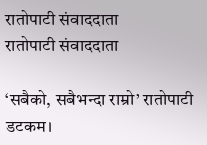रातोपाटी संवाददाता
रातोपाटी संवाददाता

‘सबैको, सबैभन्दा राम्रो’ रातोपाटी डटकम।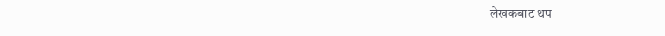लेखकबाट थप